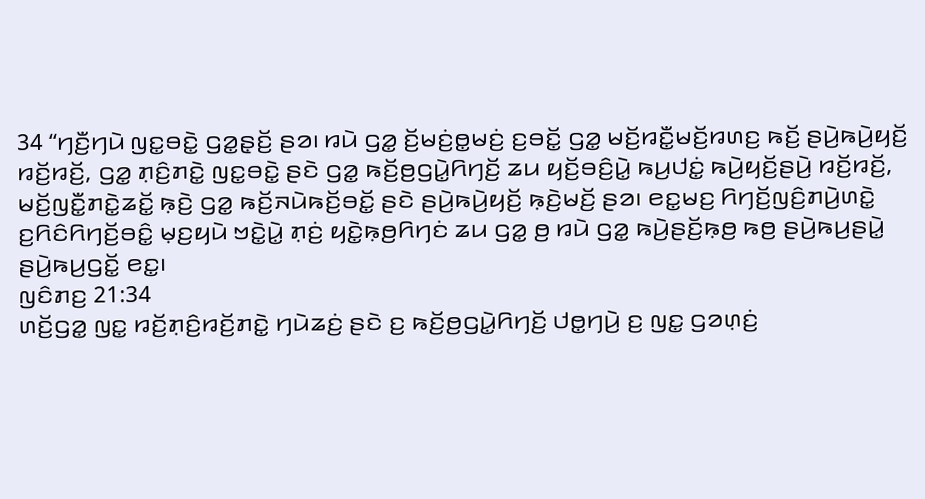34 “ꤚꤢꤪ꤬ꤚꤣꤧ ꤜꤢ꤭ꤋꤢꤧ꤭ ꤞꤤ꤭ꤔ꤫ꤢꤩ꤬ ꤔꤤ꤯ ꤙꤣꤧ ꤞꤤ꤭ ꤢꤩ꤬ꤗꤢꤦ꤬ꤥ꤭ꤗꤢꤦ꤬ ꤢ꤬ꤋꤢꤩ꤭ ꤞꤤ꤭ ꤗꤢꤩ꤬ꤙꤢꤪ꤭ꤗꤢꤩ꤬ꤙꤛꤢ꤬ ꤒꤢꤩ꤬ ꤔꤣꤧ꤬ꤒꤣꤧ꤬ꤟꤢꤩ꤬ ꤙꤢꤩ꤬ꤙꤢꤩ꤬, ꤞꤤ꤭ ꤊ꤫ꤢꤨ꤬ꤊꤢꤧ꤭ ꤜꤢ꤭ꤋꤢꤧ꤭ ꤔꤢꤧ ꤞꤤ꤭ ꤒꤢꤩ꤬ꤥ꤬ꤞꤣꤧ꤭ꤖꤚꤢꤩ꤬ ꤘꤣ ꤟꤢꤩ꤬ꤋꤢꤨ꤬ꤣꤧ꤭ ꤒꤣ꤬ꤓꤢꤦ꤭ ꤒꤣꤧ꤬ꤟꤢꤩ꤬ꤔꤣꤧ꤬ ꤙꤢꤩ꤬ꤙꤢꤩ꤬, ꤗꤢꤩ꤬ꤜꤢꤪ꤭ꤊꤢꤧ꤭ꤘꤢꤩ꤭ ꤒ꤫ꤢꤧ꤬ ꤞꤤ꤭ ꤒꤢꤩ꤬ꤏꤣꤧꤒꤢꤩ꤬ꤋꤢꤩ꤭ ꤔꤢꤧ ꤔꤣꤧ꤬ꤒꤣꤧ꤬ꤟꤢꤩ꤬ ꤒ꤫ꤢꤧ꤬ꤗꤢꤩ꤬ ꤔꤤ꤯ ꤕꤢ꤭ꤗꤢ꤬ ꤖꤚꤢꤩ꤬ꤜꤢꤨ꤬ꤊꤣꤧ꤬ꤛꤢꤧ꤭ ꤢ꤬ꤖꤢꤨꤖꤚꤢꤩ꤬ꤋꤢꤨ꤭ ꤗ꤫ꤢ꤬ꤟꤣꤧ ꤠꤢꤧ꤭ꤣꤧ꤭ ꤊ꤫ꤢꤦ꤬ ꤟꤢꤧ꤭ꤒ꤫ꤥ꤬ꤖꤚꤢꤦ ꤘꤣ ꤞꤤ꤭ ꤥ꤬ ꤙꤣꤧ ꤞꤤ꤭ ꤒꤣꤧ꤬ꤔꤢꤩ꤬ꤒ꤫ꤥ꤬ ꤒꤥ꤬ ꤔꤣꤧ꤬ꤒꤣ꤬ꤔꤣꤧ꤭ ꤔꤣꤧ꤬ꤒꤣ꤬ꤞꤢꤩ꤭ ꤕꤢ꤭꤯
ꤜꤢꤨꤊꤢ꤬ 21:34
ꤛꤢꤩ꤬ꤞꤤ꤭ ꤜꤢ꤭ ꤙꤢꤩ꤬ꤊ꤫ꤢꤨ꤬ꤙꤢꤩ꤬ꤊꤢꤧ꤭ ꤚꤣꤧꤘꤢꤦ꤬ ꤔꤢꤧ ꤢ꤬ ꤒꤢꤩ꤬ꤥ꤬ꤞꤣꤧ꤭ꤖꤚꤢꤩ꤬ ꤓꤥ꤭ꤚꤣꤧ꤬ ꤢ꤬ ꤜꤢ꤭ ꤞꤤꤛ꤫ꤢꤦ꤬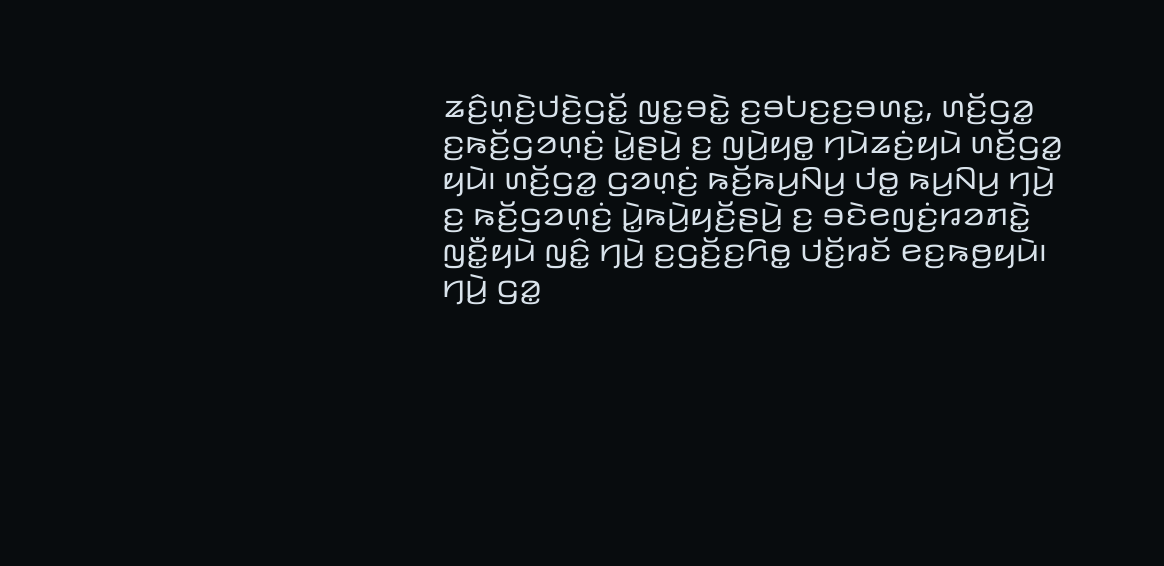ꤘꤢꤨ꤬ꤛ꤫ꤢꤧ꤬ꤓꤢꤧ꤬ꤞꤢꤩ꤭ ꤜꤢ꤭ꤋꤢꤧ꤭ ꤢ꤬ꤋꤝꤢ꤬ꤢ꤬ꤋꤛꤢ꤭, ꤛꤢꤩ꤬ꤞꤤ꤭ ꤢ꤬ꤒꤢꤩ꤬ꤞꤤꤛ꤫ꤢꤦ꤬ ꤣꤧ꤭ꤔꤣꤧ꤬ ꤢ꤬ ꤜꤣꤧ꤬ꤟꤥ꤭ ꤚꤣꤧꤘꤢꤦ꤬ꤟꤣꤧ ꤛꤢꤩ꤬ꤞꤤ꤭ ꤟꤣꤧ꤯ ꤛꤢꤩ꤬ꤞꤤ꤭ ꤞꤤꤛ꤫ꤢꤦ꤬ ꤒꤢꤩ꤬ꤒꤣ꤬ꤡꤣ꤬ ꤓꤥ꤭ ꤒꤣ꤬ꤡꤣ꤬ ꤚꤣꤧ꤬ ꤢ꤬ ꤒꤢꤩ꤬ꤞꤤꤛ꤫ꤢꤦ꤬ ꤣꤧ꤭ꤒꤣꤧ꤬ꤟꤢꤩ꤬ꤔꤣꤧ꤬ ꤢ꤬ ꤋꤢꤧꤕꤜꤢꤦ꤬ꤙꤤꤊꤢꤧ꤭ ꤜꤢꤪ꤭ꤟꤣꤧ ꤜꤢꤨ꤭ ꤚꤣꤧ꤬ ꤢ꤬ꤞꤢꤩ꤬ꤢ꤬ꤖꤥ꤭ ꤓꤢꤩ꤬ꤙꤢꤩ ꤕꤢ꤬ꤒꤥ꤬ꤟꤣꤧ꤯
ꤚꤣꤧ꤬ ꤞꤤ꤭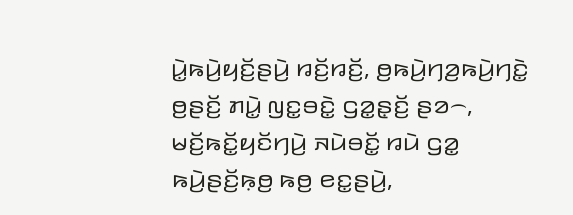ꤣꤧ꤭ꤒꤣꤧ꤬ꤟꤢꤩ꤬ꤔꤣꤧ꤬ ꤙꤢꤩ꤬ꤙꤢꤩ꤬, ꤥ꤬ꤒꤣꤧ꤬ꤚꤤ꤬ꤒꤣꤧ꤬ꤚꤢꤧ꤭ ꤥ꤬ꤔꤢꤩ꤬ ꤊꤣꤧ꤭ ꤜꤢ꤭ꤋꤢꤧ꤭ ꤞꤤ꤭ꤔ꤫ꤢꤩ꤬ ꤔꤤ꤮, ꤗꤢꤩ꤬ꤒꤢꤩ꤭ꤟꤢꤩꤚꤣꤧ꤬ ꤏꤣꤧꤋꤢꤩ꤭ ꤙꤣꤧ ꤞꤤ꤭ ꤒꤣꤧ꤬ꤔꤢꤩ꤬ꤒ꤫ꤥ꤬ ꤒꤥ꤬ ꤕꤢ꤭ꤔꤣꤧ꤬,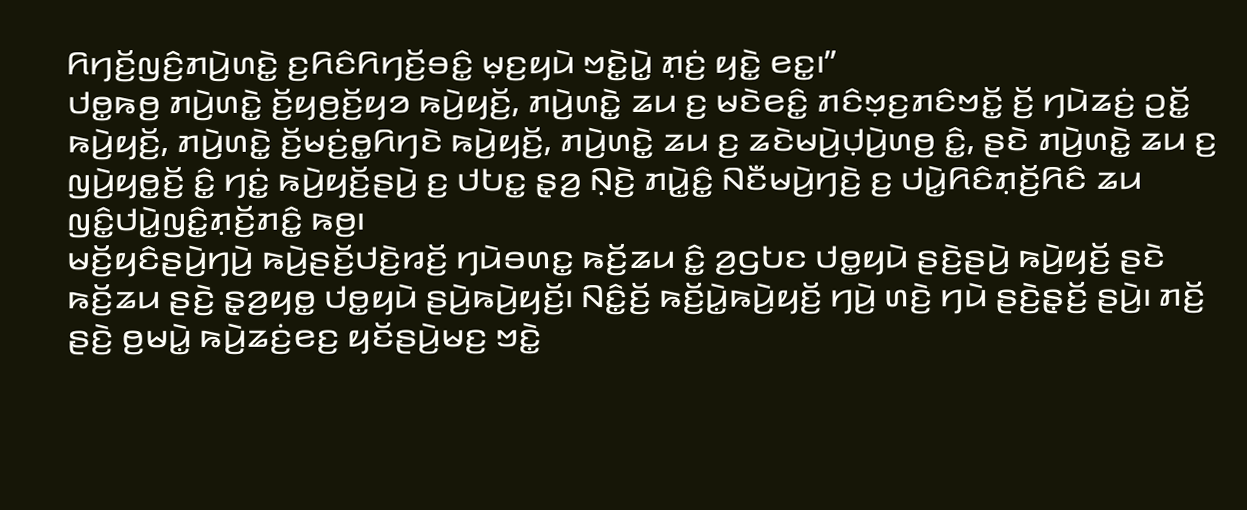ꤖꤚꤢꤩ꤬ꤜꤢꤨ꤬ꤊꤣꤧ꤬ꤛꤢꤧ꤭ ꤢ꤬ꤖꤢꤨꤖꤚꤢꤩ꤬ꤋꤢꤨ꤭ ꤗ꤫ꤢ꤬ꤟꤣꤧ ꤠꤢꤧ꤭ꤣꤧ꤭ ꤊ꤫ꤢꤦ꤬ ꤟꤢꤧ꤭ ꤕꤢ꤭꤯”
ꤓꤥ꤭ꤒꤥ꤬ ꤊꤣꤧ꤬ꤛꤢꤧ꤭ ꤢꤩ꤬ꤟꤥ꤬ꤢꤩ꤬ꤟꤤ ꤒꤣꤧ꤬ꤟꤢꤩ꤬, ꤊꤣꤧ꤬ꤛꤢꤧ꤭ ꤘꤣ ꤢ꤬ ꤗꤢꤧꤕꤢꤨ꤭ ꤊꤢꤨꤠ꤫ꤢ꤬ꤊꤢꤨꤠꤢꤩ꤭ ꤢꤩ꤬ ꤚꤣꤧꤘꤢꤦ꤬ ꤑꤢꤩ꤭ ꤒꤣꤧ꤬ꤟꤢꤩ꤬, ꤊꤣꤧ꤬ꤛꤢꤧ꤭ ꤢꤩ꤬ꤗꤢꤦ꤬ꤥ꤭ꤖꤚꤢꤧ ꤒꤣꤧ꤬ꤟꤢꤩ꤬, ꤊꤣꤧ꤬ꤛꤢꤧ꤭ ꤘꤣ ꤢ꤬ ꤘꤢꤧꤗꤣꤧ꤬ꤓ꤫ꤣꤧ꤬ꤛꤥ꤬ ꤢꤨ꤭, ꤔꤢꤧ ꤊꤣꤧ꤬ꤛꤢꤧ꤭ ꤘꤣ ꤢ꤬ ꤜꤣꤧ꤬ꤟꤥ꤭ꤢꤩ꤬ ꤢꤨ꤭ ꤚꤢꤦ꤭ ꤒꤣꤧ꤬ꤟꤢꤩ꤬ꤔꤣꤧ꤬ ꤢ꤬ ꤓꤝꤢ꤭ ꤔ꤫ꤤ꤬ ꤡ꤫ꤢꤧ꤬ ꤊꤣꤧ꤭ꤢꤨ꤭ ꤡꤢꤪꤗꤣꤧ꤬ꤚꤢꤧ꤬ ꤢ꤬ ꤓꤣꤧ꤭ꤖꤢꤨꤊ꤫ꤢꤩ꤬ꤖꤢꤨ ꤘꤣ ꤜꤢꤨ꤭ꤓꤣꤧ꤭ꤜꤢꤨ꤭ꤊ꤫ꤢꤩ꤬ꤊꤢꤨ꤭ ꤒꤥ꤬꤯
ꤗꤢꤩ꤬ꤟꤢꤨꤔꤣꤧ꤬ꤚꤣꤧ꤬ ꤒꤣꤧ꤬ꤔꤢꤩ꤬ꤓꤢꤧ꤬ꤙꤢꤩ꤬ ꤚꤣꤧꤋꤛꤢ꤭ ꤒꤢꤩ꤬ꤘꤣ ꤢꤨ꤭ ꤤ꤬ꤞꤝꤢ ꤓꤥ꤭ꤟꤣꤧ ꤔꤢꤧ꤬ꤔꤣꤧ꤬ ꤒꤣꤧ꤬ꤟꤢꤩ꤬ ꤔꤢꤧ ꤒꤢꤩ꤬ꤘꤣ ꤔꤢꤧ꤬ ꤔ꤫ꤤ꤬ꤟꤥ꤭ ꤓꤥ꤭ꤟꤣꤧ ꤔꤣꤧ꤬ꤒꤣꤧ꤬ꤟꤢꤩ꤬꤯ ꤡꤢꤨ꤭ꤢꤩ꤬ ꤒꤢꤩ꤬ꤣꤧ꤭ꤒꤣꤧ꤬ꤟꤢꤩ꤬ ꤚꤣꤧ꤬ ꤛꤢꤧ꤬ ꤚꤣꤧ ꤔꤢꤧ꤬ꤔ꤫ꤢꤩ꤬ ꤔꤣꤧ꤬꤯ ꤊꤢꤩ꤬ ꤔꤢꤧ꤬ ꤥ꤬ꤗꤣꤧ꤭ ꤒꤣꤧ꤬ꤘꤢꤦ꤬ꤕꤢ꤬ ꤟꤢꤩꤔꤣꤧ꤬ꤗꤢ꤬ ꤠꤢꤧ꤭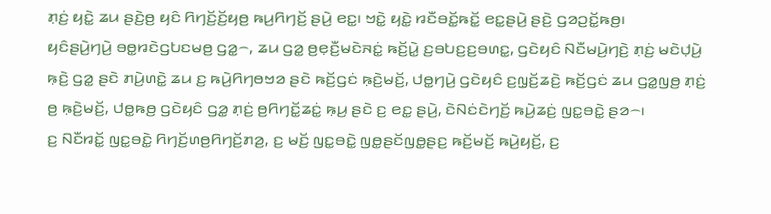ꤊ꤫ꤢꤦ꤬ ꤟꤢꤧ꤭ ꤘꤣ ꤔꤢꤧ꤬ꤥ꤬ ꤟꤢꤨ ꤖꤚꤢꤩ꤬ꤢꤩ꤬ꤟꤥ꤬ ꤒꤣ꤬ꤖꤚꤢꤩ꤬ ꤔꤣꤧ꤬ ꤕꤢ꤭꤯ ꤠꤢꤧ꤭ ꤟꤢꤧ꤭ ꤙꤢꤪꤋꤢꤩ꤭ꤒꤢꤩ꤭ ꤕꤢ꤭ꤔꤣꤧ꤬ ꤔꤢꤧ꤬ ꤞꤤꤑꤢꤩ꤭ꤒꤥ꤬꤯
ꤟꤢꤨꤔꤣꤧ꤬ꤚꤣꤧ꤬ ꤋꤥ꤭ꤙꤢꤧꤞꤝꤢꤗꤥ꤬ ꤞꤤ꤭꤮, ꤘꤣ ꤞꤤ꤭ ꤥ꤬ꤕ꤫ꤢꤪ꤬ꤗꤢꤧꤏꤢꤦ꤭ ꤒꤢꤩ꤬ꤣꤧ꤭ ꤢ꤬ꤋꤝꤢ꤬ꤢ꤬ꤋꤛꤢ꤭, ꤞꤢꤧꤟꤢꤨ ꤡꤢꤪꤗꤣꤧ꤬ꤚꤢꤧ꤬ ꤊ꤫ꤢꤦ꤬ ꤗꤢꤧꤓ꤫ꤣꤧ꤬ ꤒ꤫ꤢꤧ꤬ ꤞꤤ꤭ ꤔꤢꤧ ꤊꤣꤧ꤬ꤛꤢꤧ꤭ ꤘꤣ ꤢ꤬ ꤒꤣꤧ꤬ꤖꤚꤥꤠꤤ ꤔꤢꤧ ꤒꤢꤩ꤬ꤞꤢꤦ ꤒ꤫ꤢꤧ꤬ꤗꤢꤩ꤬, ꤓꤥ꤭ꤚꤣꤧ꤬ ꤞꤢꤧꤟꤢꤨ ꤢ꤬ꤜ꤫ꤢꤩ꤬ꤘꤢꤧ꤬ ꤒꤢꤩ꤬ꤞꤢꤦ ꤘꤣ ꤞꤤ꤭ꤜꤥ꤬ ꤊ꤫ꤢꤦ꤬ ꤥ꤬ ꤒ꤫ꤢꤧ꤬ꤗꤢꤩ꤬, ꤓꤥ꤭ꤒꤥ꤬ ꤞꤢꤧꤟꤢꤨ ꤞꤤ꤭ ꤊ꤫ꤢꤦ꤬ ꤥ꤬ꤖꤚꤢꤩ꤭ꤘꤢꤦ꤭ ꤒ꤫ꤣ꤬ ꤔꤢꤧ ꤢ꤬ ꤕꤢ꤭ ꤔꤣꤧ꤬, ꤢꤧꤡꤢꤦꤢꤧꤚꤢꤩ꤬ ꤒꤣꤧ꤬ꤘꤢꤦ꤬ ꤜꤢ꤭ꤋꤢꤧ꤭ ꤔꤤ꤮꤯
ꤢ꤬ ꤡꤢꤪꤙꤢꤩ꤭ ꤜꤢ꤭ꤋꤢꤧ꤭ ꤖꤚꤢꤩ꤬ꤛꤥ꤬ꤖꤚꤢꤩ꤬ꤊꤤ꤬, ꤢ꤬ ꤗꤢꤩ꤬ ꤜꤢ꤭ꤋꤢꤧ꤭ ꤜꤥ꤭ꤔꤢꤩꤜꤥ꤭ꤔꤢ꤬ ꤒꤢꤩ꤬ꤗꤢꤩ꤬ ꤒꤣꤧ꤬ꤟꤢꤩ꤬, ꤢ꤬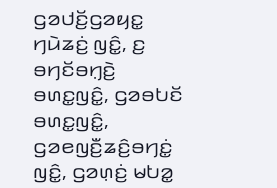ꤞꤤꤓꤢꤩ꤬ꤞꤤꤟꤢ꤭ ꤚꤣꤧꤘꤢꤦ꤬ ꤜꤢꤨ꤭, ꤢ꤬ ꤋꤚꤢꤩꤋꤚ꤫ꤢꤧ꤬ ꤋꤛꤢ꤭ꤜꤢꤨ꤭, ꤞꤤꤋꤝꤢꤩ ꤋꤛꤢ꤭ꤜꤢꤨ꤭, ꤞꤤꤕꤜꤢꤪ꤬ꤘꤢꤨ꤬ꤋꤚꤢꤦ꤭ ꤜꤢꤨ꤭, ꤞꤤꤛ꤫ꤢꤦ꤬ ꤗꤝꤤ꤭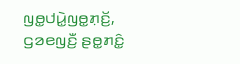ꤜꤥ꤭ꤓꤣꤧ꤭ꤜꤥ꤭ꤊ꤫ꤢꤩ꤬, ꤞꤤꤕꤜꤢꤪ꤬ ꤔꤥ꤭ꤊꤢꤨ꤭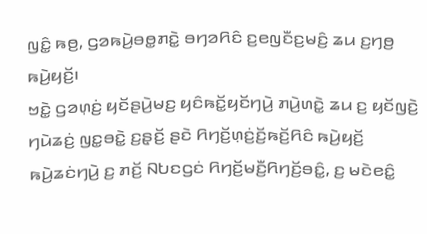ꤜꤢꤨ꤭ ꤒꤥ꤬, ꤞꤤꤒꤣꤧ꤬ꤋꤥ꤭ꤊꤢꤧ꤭ ꤋꤚꤤꤖꤢꤨ ꤢ꤬ꤕꤜꤢꤪꤢ꤬ꤗꤢꤨ꤬ ꤘꤣ ꤢ꤬ꤚꤥ꤬ ꤒꤣꤧ꤬ꤟꤢꤩ꤬꤯
ꤠꤢꤧ꤭ ꤞꤤꤛ꤫ꤢꤦ꤬ ꤟꤢꤩꤔꤣꤧ꤬ꤗꤢ꤬ ꤟꤢꤨꤒꤢꤩ꤭ꤟꤢꤩꤚꤣꤧ꤬ ꤊꤣꤧ꤬ꤛꤢꤧ꤭ ꤘꤣ ꤢ꤬ ꤟꤢꤩꤜꤢꤧ꤬ ꤚꤣꤧꤘꤢꤦ꤬ ꤜꤢ꤭ꤋꤢꤧ꤭ ꤢ꤬ꤔ꤫ꤢꤩ꤬ ꤔꤢꤧ ꤖꤚꤢꤩ꤬ꤛ꤫ꤢꤦ꤬ꤢꤩ꤬ꤒꤢꤩ꤬ꤖꤢꤨ ꤒꤣꤧ꤬ꤟꤢꤩ꤬ ꤒꤣꤧ꤬ꤘꤢꤦꤚꤣꤧ꤬ ꤢ꤬ ꤊꤢꤩ꤬ ꤡꤝꤢꤞꤢꤦ ꤖꤚꤢꤩ꤬ꤗꤢꤪ꤬ꤖꤚꤢꤩ꤬ꤋꤢꤨ꤭, ꤢ꤬ ꤗꤢꤧꤕꤢꤨ꤭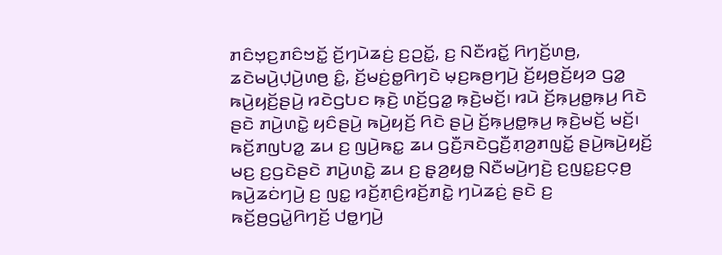ꤊꤢꤨꤠ꤫ꤢ꤬ꤊꤢꤨꤠꤢꤩ꤭ ꤢꤩ꤬ꤚꤣꤧꤘꤢꤦ꤬ ꤢ꤬ꤑꤢꤩ꤭, ꤢ꤬ ꤡꤢꤪꤙꤢꤩ꤭ ꤖꤚꤢꤩ꤬ꤛꤥ꤬, ꤘꤢꤧꤗꤣꤧ꤬ꤓ꤫ꤣꤧ꤬ꤛꤥ꤬ ꤢꤨ꤭, ꤢꤩ꤬ꤗꤢꤦ꤬ꤥ꤭ꤖꤚꤢꤧ ꤗ꤫ꤢ꤬ꤒꤥ꤬ꤚꤣꤧ꤬ ꤢꤩ꤬ꤟꤥ꤬ꤢꤩ꤬ꤟꤤ ꤞꤤ꤭ ꤒꤣꤧ꤬ꤟꤢꤩ꤬ꤔꤣꤧ꤬ ꤙꤢꤧꤞꤝꤢ ꤒ꤫ꤢꤧ꤬ ꤛꤢꤩ꤬ꤞꤤ꤭ ꤒ꤫ꤢꤧ꤬ꤗꤢꤩ꤬꤯ ꤙꤣꤧ ꤢꤩ꤬ꤒ꤫ꤣ꤬ꤥ꤭ꤒ꤫ꤣ꤬ ꤖꤢꤧ ꤔꤢꤧ ꤊꤣꤧ꤬ꤛꤢꤧ꤭ ꤟꤢꤨꤔꤣꤧ꤬ ꤒꤣꤧ꤬ꤟꤢꤩ꤬ ꤖꤢꤧ ꤔꤣꤧ꤬ ꤢꤩ꤬ꤒ꤫ꤣ꤬ꤥ꤭ꤒ꤫ꤣ꤬ ꤒ꤫ꤢꤧ꤬ꤗꤢꤩ꤬ ꤗꤢꤩ꤬꤯
ꤒꤢꤩ꤬ꤊꤜꤝꤤ꤭ ꤘꤣ ꤢ꤬ ꤜꤣꤧ꤬ꤒꤢ꤭ ꤘꤣ ꤞꤢꤪ꤬ꤏꤢꤧꤞꤢꤪ꤬ꤊ꤫ꤤ꤬ꤊꤜꤢꤩ꤭ ꤔꤣꤧ꤬ꤒꤣꤧ꤬ꤟꤢꤩ꤬ ꤗꤢ꤬ ꤢ꤬ꤞꤢꤧꤔꤢꤧ ꤊꤣꤧ꤬ꤛꤢꤧ꤭ ꤘꤣ ꤢ꤬ ꤔ꤫ꤤ꤬ꤟꤥ꤭ ꤡꤢꤪꤗꤣꤧ꤬ꤚꤢꤧ꤬ ꤢ꤬ꤜꤢ꤭ꤢ꤬ꤍ꤫ꤥ꤬ ꤒꤣꤧ꤬ꤘꤢꤦꤚꤣꤧ꤬ ꤢ꤬ ꤜꤢ꤭ ꤙꤢꤩ꤬ꤊ꤫ꤢꤨ꤬ꤙꤢꤩ꤬ꤊꤢꤧ꤭ ꤚꤣꤧꤘꤢꤦ꤬ ꤔꤢꤧ ꤢ꤬ ꤒꤢꤩ꤬ꤥ꤬ꤞꤣꤧ꤭ꤖꤚꤢꤩ꤬ ꤓꤥ꤭ꤚꤣꤧ꤬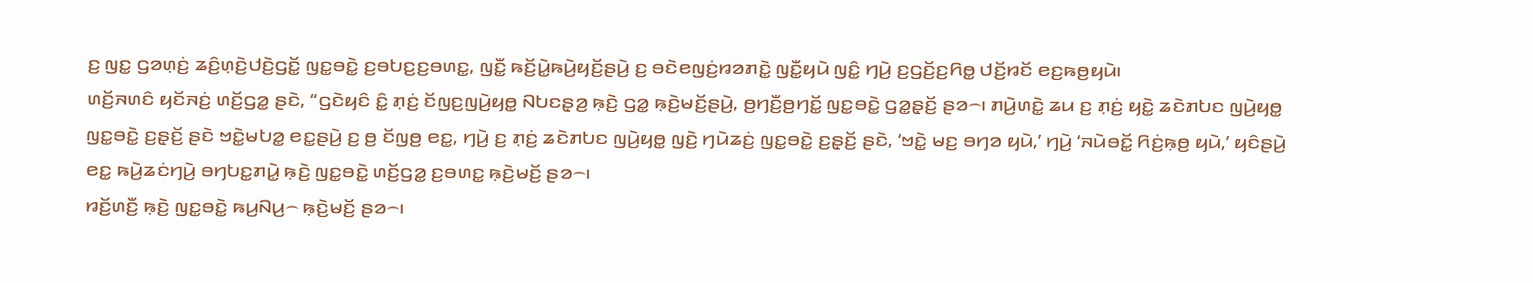ꤢ꤬ ꤜꤢ꤭ ꤞꤤꤛ꤫ꤢꤦ꤬ ꤘꤢꤨ꤬ꤛ꤫ꤢꤧ꤬ꤓꤢꤧ꤬ꤞꤢꤩ꤭ ꤜꤢ꤭ꤋꤢꤧ꤭ ꤢ꤬ꤋꤝꤢ꤬ꤢ꤬ꤋꤛꤢ꤭, ꤜꤢꤪ꤭ ꤒꤢꤩ꤬ꤣꤧ꤭ꤒꤣꤧ꤬ꤟꤢꤩ꤬ꤔꤣꤧ꤬ ꤢ꤬ ꤋꤢꤧꤕꤜꤢꤦ꤬ꤙꤤꤊꤢꤧ꤭ ꤜꤢꤪ꤭ꤟꤣꤧ ꤜꤢꤨ꤭ ꤚꤣꤧ꤬ ꤢ꤬ꤞꤢꤩ꤬ꤢ꤬ꤖꤥ꤭ ꤓꤢꤩ꤬ꤙꤢꤩ ꤕꤢ꤬ꤒꤥ꤬ꤟꤣꤧ꤯
ꤛꤢꤩ꤬ꤏꤛꤢꤨ ꤟꤢꤩꤏꤢꤦ꤬ ꤛꤢꤩ꤬ꤞꤤ꤭ ꤔꤢꤧ, “ꤞꤢꤧꤟꤢꤨ ꤢꤨ꤭ ꤊ꤫ꤢꤦ꤬ ꤢꤩꤜꤢ꤬ꤜꤣꤧ꤬ꤟꤥ꤭ ꤡꤝꤢꤔ꤫ꤤ꤬ ꤒ꤫ꤢꤧ꤬ ꤞꤤ꤭ ꤒ꤫ꤢꤧ꤬ꤗꤢꤩ꤬ꤔꤣꤧ꤬, ꤥ꤬ꤚꤢꤪ꤬ꤥ꤬ꤚꤢꤩ꤭ ꤜꤢ꤭ꤋꤢꤧ꤭ ꤞꤤ꤭ꤔ꤫ꤢꤩ꤬ ꤔꤤ꤮꤯ ꤊꤣꤧ꤬ꤛꤢꤧ꤭ ꤘꤣ ꤢ꤬ ꤊ꤫ꤢꤦ꤬ ꤟꤢꤧ꤭ ꤘꤢꤧꤊꤝꤢ ꤜꤣꤧ꤬ꤟꤥ꤭ ꤜꤢ꤭ꤋꤢꤧ꤭ ꤢ꤬ꤔ꤫ꤢꤩ꤬ ꤔꤢꤧ ꤠꤢꤧ꤭ꤗꤝꤤ꤭ ꤕꤢ꤭ꤔꤣꤧ꤬ ꤢ꤬ ꤥ꤬ ꤢꤩꤜꤥ꤬ ꤕꤢ꤭, ꤚꤣꤧ꤬ ꤢ꤬ ꤊ꤫ꤢꤦ꤬ ꤘꤢꤧꤊꤝꤢ ꤜꤣꤧ꤬ꤟꤥ꤭ ꤜꤢꤧ꤬ ꤚꤣꤧꤘꤢꤦ꤬ ꤜꤢ꤭ꤋꤢꤧ꤭ ꤢ꤬ꤔ꤫ꤢꤩ꤬ ꤔꤢꤧ, ‘ꤠꤢꤧ꤭ ꤗꤢ꤬ ꤋꤚꤤ ꤟꤣꤧ,’ ꤚꤣꤧ꤬ ‘ꤏꤣꤧꤋꤢꤩ꤭ ꤖꤢꤦ꤬ꤒ꤫ꤥ꤬ ꤟꤣꤧ,’ ꤟꤢꤨꤔꤣꤧ꤬ ꤕꤢ꤭ ꤒꤣꤧ꤬ꤘꤢꤦꤚꤣꤧ꤬ ꤋꤚꤝꤢ꤭ꤊꤣꤧ꤭ ꤒ꤫ꤢꤧ꤬ ꤜꤢ꤭ꤋꤢꤧ꤭ ꤛꤢꤩ꤬ꤞꤤ꤭ ꤢ꤬ꤋꤛꤢ꤭ ꤒ꤫ꤢꤧ꤬ꤗꤢꤩ꤬ ꤔꤤ꤮꤯
ꤙꤢꤩ꤬ꤛꤢꤪ꤬ ꤒ꤫ꤢꤧ꤬ ꤜꤢ꤭ꤋꤢꤧ꤭ ꤒꤣ꤬ꤡꤣ꤬꤮ ꤒ꤫ꤢꤧ꤬ꤗꤢꤩ꤬ ꤔꤤ꤮꤯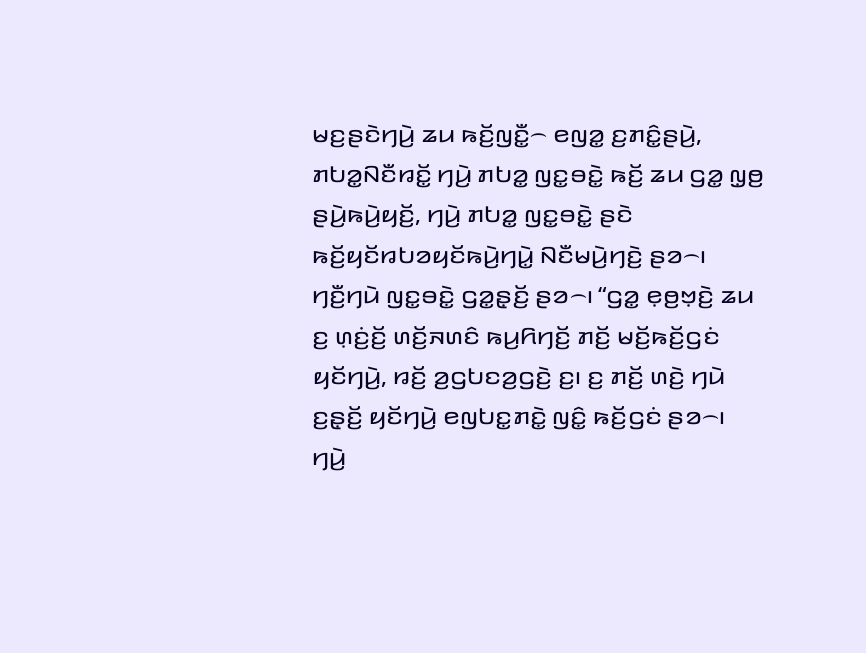ꤗꤢ꤬ꤔꤢꤧꤚꤣꤧ꤬ ꤘꤣ ꤒꤢꤩ꤬ꤜꤢꤪ꤭꤮ ꤕꤜꤤ꤭ ꤢ꤬ꤊꤢꤨ꤭ꤔꤣꤧ꤬, ꤊꤝꤤ꤭ꤡꤢꤪꤙꤢꤩ꤭ ꤚꤣꤧ꤬ ꤊꤝꤤ꤭ ꤜꤢ꤭ꤋꤢꤧ꤭ ꤒꤢꤩ꤬ ꤘꤣ ꤞꤤ꤭ ꤜ꤫ꤥ꤬ ꤔꤣꤧ꤬ꤒꤣꤧ꤬ꤟꤢꤩ꤬, ꤚꤣꤧ꤬ ꤊꤝꤤ꤭ ꤜꤢ꤭ꤋꤢꤧ꤭ ꤔꤢꤧ ꤒꤢꤩ꤬ꤟꤢꤩꤙꤝꤤꤟꤢꤩꤒꤣꤧ꤬ꤚꤣꤧ꤭ ꤡꤢꤪꤗꤣꤧ꤬ꤚꤢꤧ꤬ ꤔꤤ꤮꤯
ꤚꤢꤪ꤬ꤚꤣꤧ ꤜꤢ꤭ꤋꤢꤧ꤭ ꤞꤤ꤭ꤔ꤫ꤢꤩ꤬ ꤔꤤ꤮꤯ “ꤞꤤ꤭ ꤕ꤫ꤥ꤬ꤠ꤫ꤢꤧ꤬ ꤘꤣ ꤢ꤬ ꤛ꤫ꤢꤦ꤬ꤢꤩ꤬ ꤛꤢꤩ꤬ꤏꤛꤢꤨ ꤒꤣ꤬ꤖꤚꤢꤩ꤬ ꤊꤢꤩ꤬ ꤗꤢꤩ꤬ꤒꤢꤩ꤬ꤞꤢꤦ ꤟꤢꤩꤚꤣꤧ꤬, ꤙꤢꤩ꤬ ꤤ꤬ꤞꤝꤢꤤ꤬ꤞꤢꤧ꤬ ꤢ꤬꤯ ꤢ꤬ ꤊꤢꤩ꤬ ꤛꤢꤧ꤬ ꤚꤣꤧ ꤢ꤬ꤔ꤫ꤢꤩ꤬ ꤟꤢꤩꤚꤣꤧ꤬ ꤕꤜꤝꤢ꤭ꤊꤢꤧ꤭ ꤜꤢꤨ꤭ ꤒꤢꤩ꤬ꤞꤢꤦ ꤔꤤ꤮꤯
ꤚꤣꤧ꤬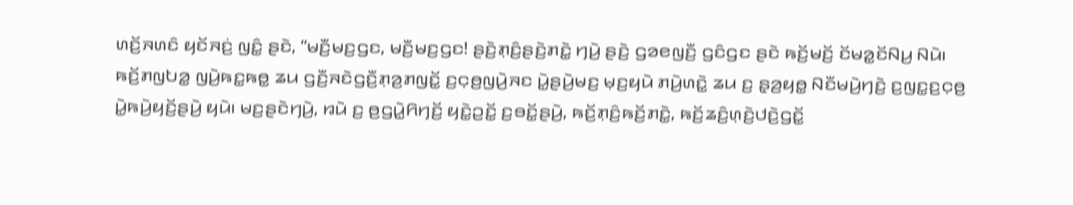ꤛꤢꤩ꤬ꤏꤛꤢꤨ ꤟꤢꤩꤏꤢꤦ꤬ ꤜꤢꤨ꤭ ꤔꤢꤧ, “ꤗꤢꤪ꤬ꤗꤢ꤬ꤞꤢ, ꤗꤢꤪ꤬ꤗꤢ꤬ꤞꤢ! ꤔꤢꤧ꤬ꤊ꤫ꤢꤨ꤬ꤔꤢꤧ꤬ꤊꤢꤧ꤭ ꤚꤣꤧ꤬ ꤔꤢꤧ꤬ ꤞꤤꤕꤜꤢꤪ꤬ ꤞꤢꤨꤞꤢ ꤔꤢꤧ ꤒꤢꤩ꤬ꤗꤢꤩ꤬ ꤢꤩꤗꤤ꤭ꤢꤩꤡꤣ꤬ ꤡꤣꤧ꤯
ꤒꤢꤩ꤬ꤊꤜꤝꤤ꤭ ꤜꤣꤧ꤬ꤒꤢ꤭ꤒꤥ꤭ ꤘꤣ ꤞꤢꤪ꤬ꤏꤢꤧꤞꤢꤪ꤬ꤊ꤫ꤤ꤬ꤊꤜꤢꤩ꤭ ꤢ꤬ꤍ꤫ꤥ꤬ꤜꤣꤧ꤬ꤏꤢ ꤣꤧ꤭ꤔꤣꤧ꤬ꤗꤢ꤬ ꤗ꤫ꤢ꤬ꤟꤣꤧ ꤊꤣꤧ꤬ꤛꤢꤧ꤭ ꤘꤣ ꤢ꤬ ꤔ꤫ꤤ꤬ꤟꤥ꤭ ꤡꤢꤪꤗꤣꤧ꤬ꤚꤢꤧ꤬ ꤢ꤬ꤜꤢ꤭ꤢ꤬ꤍ꤫ꤥ꤬ ꤣꤧ꤭ꤒꤣꤧ꤬ꤟꤢꤩ꤬ꤔꤣꤧ꤬ ꤟꤣꤧ꤯ ꤗꤢ꤬ꤔꤢꤧꤚꤣꤧ꤬, ꤙꤣꤧ ꤢ꤬ ꤥ꤬ꤞꤣꤧ꤭ꤖꤚꤢꤩ꤬ ꤟꤢꤧ꤭ꤑꤢꤩ꤭ ꤢ꤬ꤋꤢꤩ꤭ꤔꤣꤧ꤬, ꤒꤢꤩ꤬ꤊ꤫ꤢꤨ꤬ꤒꤢꤩ꤬ꤊꤢꤧ꤭, ꤒꤢꤩ꤬ꤘꤢꤨ꤬ꤛ꤫ꤢꤧ꤬ꤓꤢꤧ꤬ꤞꤢꤩ꤭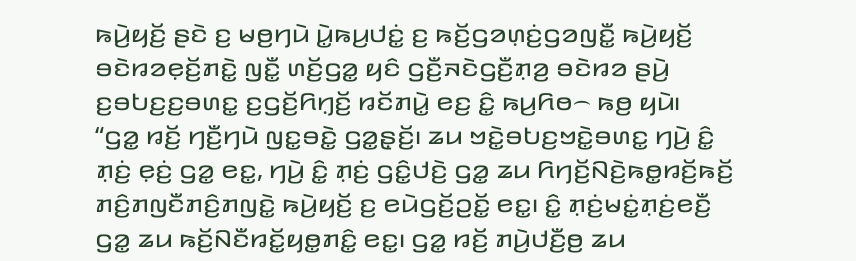ꤒꤣꤧ꤬ꤟꤢꤩ꤬ ꤔꤢꤧ ꤢ꤬ ꤗꤥ꤬ꤚꤣꤧ ꤣꤧ꤭ꤒꤣ꤬ꤓꤢꤦ꤭ ꤢ꤬ ꤒꤢꤩ꤬ꤞꤤꤛ꤫ꤢꤦ꤬ꤞꤤꤜꤢꤪ꤭ ꤒꤣꤧ꤬ꤟꤢꤩ꤬ ꤋꤢꤧꤙꤤꤕ꤫ꤢꤩ꤬ꤊꤢꤧ꤭ ꤜꤢꤪ꤭ ꤛꤢꤩ꤬ꤞꤤ꤭ ꤟꤢꤨ ꤞꤢꤪ꤬ꤏꤢꤧꤞꤢꤪ꤬ꤊ꤫ꤤ꤬ ꤋꤢꤧꤙꤤ ꤔꤣꤧ꤬ ꤢ꤬ꤋꤝꤢ꤬ꤢ꤬ꤋꤛꤢ꤭ ꤢ꤬ꤞꤢꤩ꤬ꤖꤚ꤫ꤢꤩ꤬ ꤙꤢꤩꤊꤣꤧ꤭ ꤕꤢ꤬ ꤢꤨ꤭ ꤒꤣ꤬ꤖꤥ꤮ ꤒꤥ꤬ ꤟꤣꤧ꤯
“ꤞꤤ꤭ ꤙꤢꤩ꤬ ꤚꤢꤪ꤬ꤚꤣꤧ ꤜꤢ꤭ꤋꤢꤧ꤭ ꤞꤤ꤭ꤔ꤫ꤢꤩ꤬꤯ ꤘꤣ ꤠꤢꤧ꤭ꤋꤝꤢ꤬ꤠꤢꤧ꤭ꤋꤛꤢ꤭ ꤚꤣꤧ꤬ ꤢꤨ꤭ ꤊ꤫ꤢꤦ꤬ ꤕ꤫ꤢꤦ꤬ ꤞꤤ꤭ ꤕꤢ꤭, ꤚꤣꤧ꤬ ꤢꤨ꤭ ꤊ꤫ꤢꤦ꤬ ꤞꤢꤨ꤭ꤓꤢꤧ꤬ ꤞꤤ꤭ ꤘꤣ ꤖꤚꤢꤩ꤬ꤡꤢꤧ꤬ꤒꤥ꤭ꤙꤢꤩ꤬ꤒꤢꤩ꤬ ꤊꤢꤨ꤬ꤊꤜꤢꤪꤊꤢꤨ꤬ꤊꤜꤢꤧ꤭ ꤒꤣꤧ꤬ꤟꤢꤩ꤬ ꤢ꤬ ꤕꤣꤧꤞꤢꤩ꤬ꤑꤢꤩ꤭ ꤕꤢ꤭꤯ ꤢꤨ꤭ ꤊ꤫ꤢꤦ꤬ꤗꤢꤦ꤭ꤊ꤫ꤢꤦ꤬ꤕꤢꤪ꤬ ꤞꤤ꤭ ꤘꤣ ꤒꤢꤩ꤬ꤡꤢꤪꤙꤢꤩ꤭ꤟꤥ꤭ꤊꤢꤨ꤭ ꤕꤢ꤭꤯ ꤞꤤ꤭ ꤙꤢꤩ꤬ ꤊꤣꤧ꤬ꤓꤢꤪ꤬ꤥ꤬ ꤘꤣ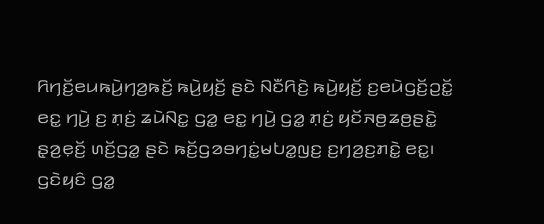ꤖꤚꤢꤩ꤬ꤕꤣꤒꤣꤧ꤬ꤚꤤ꤬ꤒꤢꤩ꤬ ꤒꤣꤧ꤬ꤟꤢꤩ꤬ ꤔꤢꤧ ꤡꤢꤪꤖꤢꤧ꤬ ꤒꤣꤧ꤬ꤟꤢꤩ꤬ ꤢ꤬ꤕꤣꤧꤞꤢꤩ꤬ꤑꤢꤩ꤭ ꤕꤢ꤭ ꤚꤣꤧ꤬ ꤢ꤬ ꤊ꤫ꤢꤦ꤬ ꤘꤣꤧꤡꤢ꤭ ꤞꤤ꤭ ꤕꤢ꤭ ꤚꤣꤧ꤬ ꤞꤤ꤭ ꤊ꤫ꤢꤦ꤬ ꤟꤢꤩꤏꤥ꤬ꤘꤥ꤬ꤔꤢꤧ꤭ ꤔ꤫ꤤ꤬ꤕ꤫ꤢꤩ꤬ ꤛꤢꤩ꤬ꤞꤤ꤭ ꤔꤢꤧ ꤒꤢꤩ꤬ꤞꤤꤋꤚꤢꤦ꤭ꤗꤝꤤ꤭ꤜꤢ꤬ ꤢ꤬ꤚꤤ꤬ꤢ꤬ꤊꤢꤧ꤭ ꤕꤢ꤭꤯
ꤞꤢꤧꤟꤢꤨ ꤞꤤ꤭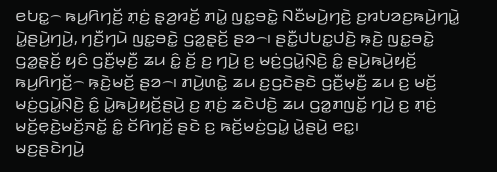ꤕꤝꤢ꤭꤮ ꤒꤣ꤬ꤖꤚꤢꤩ꤬ ꤊ꤫ꤢꤦ꤬ ꤔ꤫ꤤ꤬ꤙꤢꤩ꤬ ꤊꤣꤧ꤭ ꤜꤢ꤭ꤋꤢꤧ꤭ ꤡꤢꤪꤗꤣꤧ꤬ꤚꤢꤧ꤬ ꤢ꤬ꤙꤝꤤꤢ꤬ꤒꤣꤧ꤬ꤚꤣꤧ꤭ ꤣꤧ꤭ꤔꤣꤧ꤬ꤚꤣꤧ꤬, ꤚꤢꤪ꤬ꤚꤣꤧ ꤜꤢ꤭ꤋꤢꤧ꤭ ꤞꤤ꤭ꤔ꤫ꤢꤩ꤬ ꤔꤤ꤮꤯ ꤔꤢꤪ꤭ꤓꤝꤢ꤭ꤓꤢꤧ꤬ ꤒ꤫ꤢꤧ꤬ ꤜꤢ꤭ꤋꤢꤧ꤭ ꤞꤤ꤭ꤔ꤫ꤢꤩ꤬ ꤟꤢꤨ ꤞꤢꤪ꤬ꤗ꤫ꤢꤪ꤬ ꤘꤣ ꤢꤨ꤭ ꤢꤩ꤬ ꤢ꤬ ꤚꤣꤧ꤬ ꤢ꤬ ꤗꤢꤦ꤬ꤞꤣꤧ꤭ꤡ꤫ꤢꤧ꤬ ꤢꤨ꤭ ꤔꤣꤧ꤬ꤒꤣꤧ꤬ꤟꤢꤩ꤬ ꤒꤣ꤬ꤖꤚꤢꤩ꤬꤮ ꤒ꤫ꤢꤧ꤬ꤗꤢꤩ꤬ ꤔꤤ꤮꤯ ꤊꤣꤧ꤬ꤛꤢꤧ꤭ ꤘꤣ ꤢ꤬ꤞꤢꤧꤔꤢꤧ ꤞꤢꤪ꤬ꤗ꤫ꤢꤪ꤬ ꤘꤣ ꤢ꤬ ꤗꤢꤩ꤬ ꤗꤢꤦ꤬ꤞꤣꤧ꤭ꤡ꤫ꤢꤧ꤬ ꤢꤨ꤭ ꤣꤧ꤭ꤒꤣꤧ꤬ꤟꤢꤩ꤬ꤔꤣꤧ꤬ ꤢ꤬ ꤊ꤫ꤢꤦ꤬ ꤘꤢꤧꤓꤢꤧ꤬ ꤘꤣ ꤞꤤ꤭ꤊꤜꤢꤩ꤭ ꤚꤣꤧ꤬ ꤢ꤬ ꤊ꤫ꤢꤦ꤬ ꤗꤢꤩ꤬ꤕ꤫ꤢꤧ꤬ꤗꤢꤩ꤬ꤏꤢꤩ꤭ ꤢꤨ꤭ ꤢꤩꤖꤚꤢꤩ꤬ ꤔꤢꤧ ꤢ꤬ ꤒꤢꤩ꤬ꤗꤢꤦ꤬ꤞꤣꤧ꤭ ꤣꤧ꤭ꤔꤣꤧ꤬ ꤕꤢ꤭꤯
ꤗꤢ꤬ꤔꤢꤧꤚꤣꤧ꤬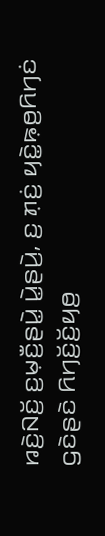ꤙꤢꤧ꤬ꤡꤢꤩ꤬ ꤢ꤬ꤗ꤫ꤢꤪ꤬ꤔꤣꤧ꤭ ꤣꤧ꤭ꤔꤣꤧ꤬, ꤢ꤬ ꤊ꤫ꤢꤦ꤬ ꤟꤢꤧ꤭ꤒ꤫ꤥ꤬ꤖꤚꤢꤦ ꤞꤢꤧꤔꤢꤧ ꤖꤚꤢꤩ꤬ꤢꤩ꤬ꤟꤥ꤬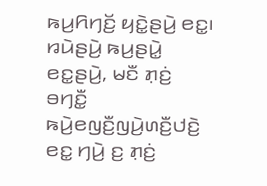ꤒꤣ꤬ꤖꤚꤢꤩ꤬ ꤟꤢꤧ꤭ꤔꤣꤧ꤬ ꤕꤢ꤭꤯ ꤙꤣꤧꤔꤣꤧ꤬ ꤒꤣ꤬ꤔꤣꤧ꤭ ꤕꤢ꤭ꤔꤣꤧ꤬, ꤗꤢꤪ ꤊ꤫ꤢꤦ꤬ ꤋꤚꤢꤪ꤭ ꤒꤣꤧ꤬ꤕꤜꤢꤪ꤬ꤜꤣꤧ꤬ꤛꤢꤪ꤬ꤓꤢꤧ꤬ ꤕꤢ꤭ ꤚꤣꤧ꤬ ꤢ꤬ ꤊ꤫ꤢꤦ꤬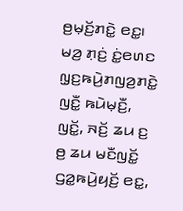ꤥ꤬ꤗ꤫ꤢꤩ꤬ꤊꤢꤧ꤭ ꤕꤢ꤭꤯ ꤗꤤ꤬ ꤊ꤫ꤢꤦ꤬ ꤢꤦ꤭ꤕꤛꤢ ꤜ꤫ꤢ꤬ꤒꤣꤧ꤬ꤊꤜꤤ꤬ꤊꤢꤧ꤭ ꤜꤢꤪ꤭ ꤒꤣꤧꤗ꤫ꤢꤪ꤬, ꤜꤢꤩ꤭, ꤏꤢꤩ꤬ ꤘꤣ ꤢ꤬ ꤥ꤬ ꤘꤣ ꤗꤢꤪꤜꤢꤩ꤭ ꤞꤤ꤭ꤒꤣꤧ꤬ꤟꤢꤩ꤬ ꤕꤢ꤭,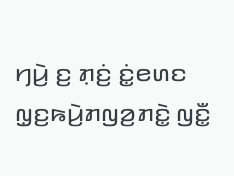ꤚꤣꤧ꤬ ꤢ꤬ ꤊ꤫ꤢꤦ꤬ ꤢꤦ꤭ꤕꤛꤢ ꤜ꤫ꤢ꤬ꤒꤣꤧ꤬ꤊꤜꤤ꤬ꤊꤢꤧ꤭ ꤜꤢꤪ꤭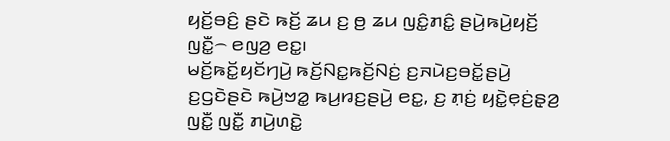ꤟꤢꤩ꤬ꤋꤢꤨ꤬ ꤔꤢꤧ ꤒꤢꤩ꤬ ꤘꤣ ꤢ꤬ ꤥ꤬ ꤘꤣ ꤜꤢꤨ꤭ꤊꤢꤨ꤭ ꤔꤣꤧ꤬ꤒꤣꤧ꤬ꤟꤢꤩ꤬ ꤜꤢꤪ꤭꤮ ꤕꤜꤤ꤬ ꤕꤢ꤭꤯
ꤗꤢꤩ꤬ꤒꤢꤩ꤭ꤟꤢꤩꤚꤣꤧ꤬ ꤒꤢꤩ꤬ꤡꤢ꤭ꤒꤢꤩ꤬ꤡꤢꤦ꤬ ꤢ꤬ꤏꤣꤧꤢ꤬ꤋꤢꤩ꤭ꤔꤣꤧ꤬ ꤢ꤬ꤞꤢꤧꤔꤢꤧ ꤒꤣꤧ꤬ꤠꤤ꤭ ꤒꤣ꤬ꤙꤢ꤬ꤔꤣꤧ꤬ ꤕꤢ꤭, ꤢ꤬ ꤊ꤫ꤢꤦ꤬ ꤟꤢꤧ꤭ꤕ꤫ꤢꤦ꤬ꤔ꤫ꤤ꤬ ꤜꤢꤪ꤭ ꤜꤢꤪ꤭ ꤊꤣꤧ꤬ꤛꤢꤧ꤭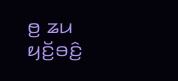ꤥ꤬ ꤘꤣ ꤟꤢꤩ꤬ꤋꤢꤨ꤬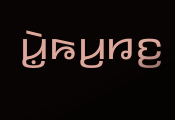ꤣꤧ꤭ꤒꤣ꤬ꤙꤢ꤬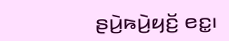ꤔꤣꤧ꤬ꤒꤣꤧ꤬ꤟꤢꤩ꤬ ꤕꤢ꤭꤯